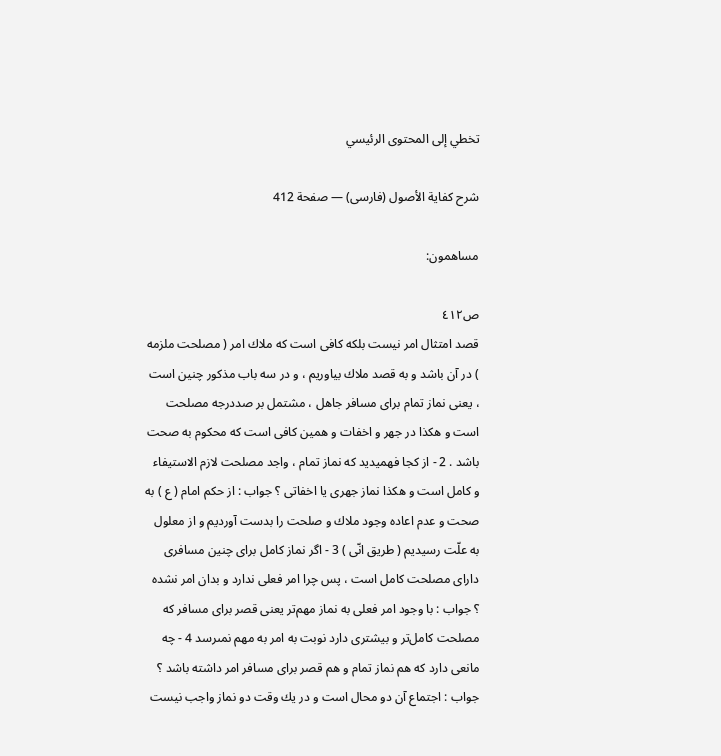تخطي إلى المحتوى الرئيسي

شرح كفاية الأصول (فارسى) — صفحة 412

مساهمون:

ص٤١٢
قصد امتثال امر نيست بلكه كافى است كه ملاك امر ( مصلحت ملزمه ) در آن باشد و به قصد ملاك بياوريم ، و در سه باب مذكور چنين است ، يعنى نماز تمام براى مسافر جاهل ، مشتمل بر صددرجه مصلحت است و هكذا در جهر و اخفات و همين كافى است كه محكوم به صحت باشد . 2 - از كجا فهميديد كه نماز تمام ، واجد مصلحت لازم الاستيفاء و كامل است و هكذا نماز جهرى يا اخفاتى ؟ جواب : از حكم امام ( ع ) به صحت و عدم اعاده وجود ملاك و صلحت را بدست آورديم و از معلول به علّت رسيديم ( طريق انّى ) 3 - اگر نماز كامل براى چنين مسافرى داراى مصلحت كامل است ، پس چرا امر فعلى ندارد و بدان امر نشده ؟ جواب : با وجود امر فعلى به نماز مهم‌تر يعنى قصر براى مسافر كه مصلحت كامل‌تر و بيشترى دارد نوبت به امر به مهم نمىرسد 4 - چه مانعى دارد كه هم نماز تمام و هم قصر براى مسافر امر داشته باشد ؟ جواب : اجتماع آن دو محال است و در يك وقت دو نماز واجب نيست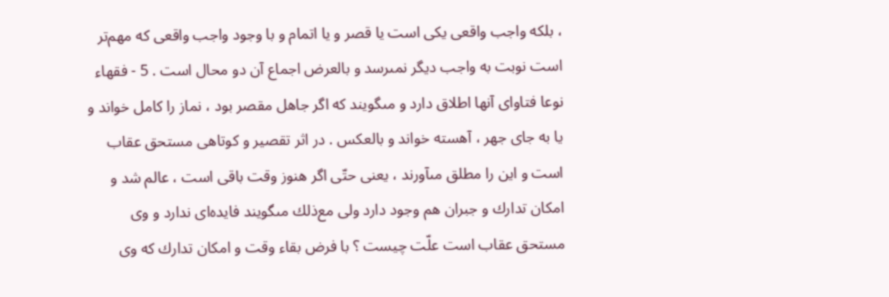، بلكه واجب واقعى يكى است يا قصر و يا اتمام و با وجود واجب واقعى كه مهم‌تر است نوبت به واجب ديگر نمىرسد و بالعرض اجماع آن دو محال است . 5 - فقهاء نوعا فتاواى آنها اطلاق دارد و مىگويند كه اگر جاهل مقصر بود ، نماز را كامل خواند و يا به جاى جهر ، آهسته خواند و بالعكس . در اثر تقصير و كوتاهى مستحق عقاب است و اين را مطلق مىآورند ، يعنى حتّى اگر هنوز وقت باقى است ، عالم شد و امكان تدارك و جبران هم وجود دارد ولى مع‌ذلك مىگويند فايده‌اى ندارد و وى مستحق عقاب است علّت چيست ؟ با فرض بقاء وقت و امكان تدارك كه وى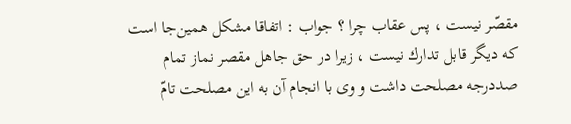مقصّر نيست ، پس عقاب چرا ؟ جواب : اتفاقا مشكل همين‌جا است كه ديگر قابل تدارك نيست ، زيرا در حق جاهل مقصر نماز تمام صددرجه مصلحت داشت و وى با انجام آن به اين مصلحت تامّ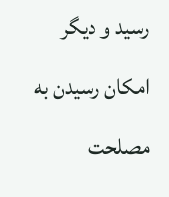رسيد و ديگر امكان رسيدن به مصلحت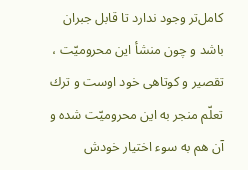كامل‌تر وجود ندارد تا قابل جبران باشد و چون منشأ اين محروميّت ، تقصير و كوتاهى خود اوست و ترك تعلّم منجر به اين محروميّت شده و آن هم به سوء اختيار خودش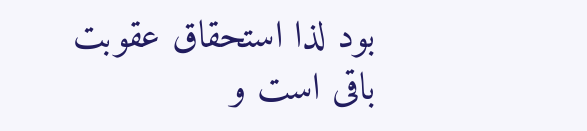بود لذا استحقاق عقوبت باقى است و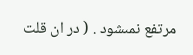مرتفع نمىشود . ( در ان قلت